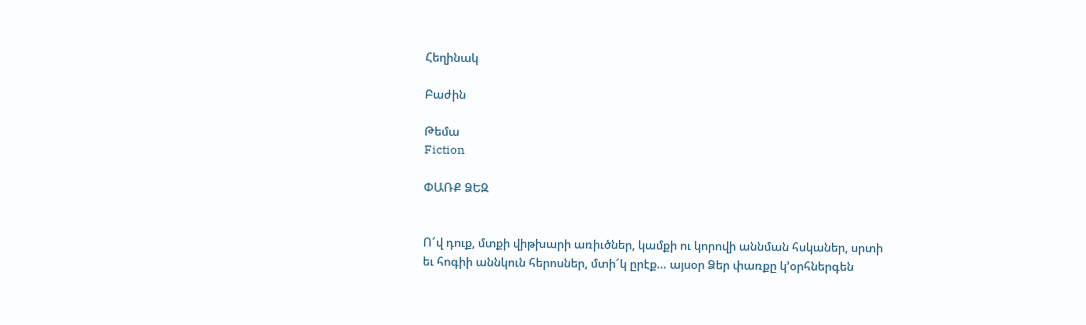Հեղինակ

Բաժին

Թեմա
Fiction

ՓԱՌՔ ՁԵԶ


Ո՜վ դուք, մտքի վիթխարի առիւծներ, կամքի ու կորովի աննման հսկաներ, սրտի եւ հոգիի աննկուն հերոսներ, մտի՜կ ըրէք… այսօր Ձեր փառքը կ՚օրհներգեն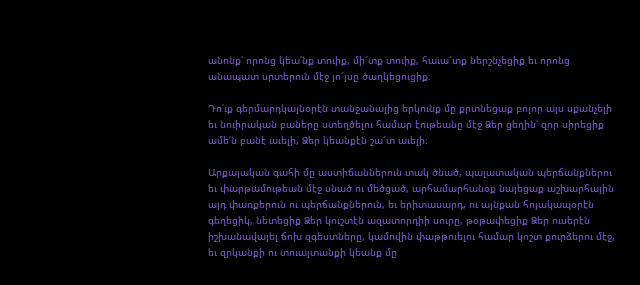անոնք՝ որոնց կեա՛նք տուիք, մի՜տք տուիք, հաւա՜տք ներշնչեցիք եւ որոնց անապատ սրտերուն մէջ յո՜յսը ծաղկեցուցիք։

Դո՛ւք գերմարդկայնօրէն տանջանալից երկունք մը քրտնեցաք բոլոր այս սքանչելի եւ նուիրական բաները ստեղծելու համար էութեանը մէջ Ձեր ցեղին՝ զոր սիրեցիք ամե՛ն բանէ աւելի, Ձեր կեանքէն շա՜տ աւելի։

Արքայական գահի մը աստիճաններուն տակ ծնած, պալատական պերճանքներու եւ փարթամութեան մէջ սնած ու մեծցած, արհամարհանօք նայեցաք աշխարհային այդ փառքերուն ու պերճանքներուն, եւ երիտասարդ, ու այնքան հոյակապօրէն գեղեցիկ, նետեցիք Ձեր կուշտէն ազատորդիի սուրը, թօթափեցիք Ձեր ուսերէն իշխանավայել ճոխ զգեստները, կամովին փաթթուելու համար կոշտ քուրձերու մէջ, եւ զրկանքի ու տուայտանքի կեանք մը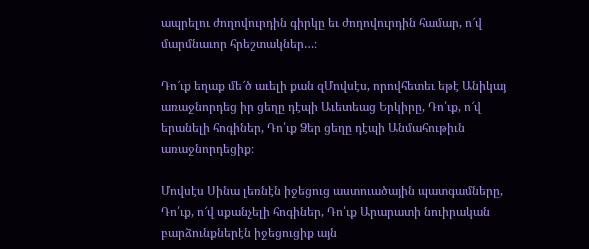ապրելու ժողովուրդին գիրկը եւ ժողովուրդին համար, ո՜վ մարմնաւոր հրեշտակներ…։

Դո՜ւք եղաք մե՜ծ աւելի քան զՄովսէս, որովհետեւ եթէ Անիկայ առաջնորդեց իր ցեղը դէպի Աւետեաց Երկիրը, Դո՛ւք, ո՜վ երանելի հոգիներ, Դո՛ւք Ձեր ցեղը դէպի Անմահութիւն առաջնորդեցիք։

Մովսէս Սինա լեռնէն իջեցուց աստուածային պատգամները, Դո՛ւք, ո՜վ սքանչելի հոգիներ, Դո՛ւք Արարատի նուիրական բարձունքներէն իջեցուցիք այն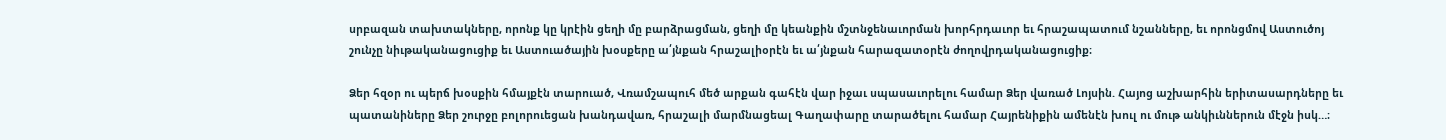սրբազան տախտակները, որոնք կը կրէին ցեղի մը բարձրացման, ցեղի մը կեանքին մշտնջենաւորման խորհրդաւոր եւ հրաշապատում նշանները, եւ որոնցմով Աստուծոյ շունչը նիւթականացուցիք եւ Աստուածային խօսքերը ա՛յնքան հրաշալիօրէն եւ ա՛յնքան հարազատօրէն ժողովրդականացուցիք։

Ձեր հզօր ու պերճ խօսքին հմայքէն տարուած, Վռամշապուհ մեծ արքան գահէն վար իջաւ սպասաւորելու համար Ձեր վառած Լոյսին. Հայոց աշխարհին երիտասարդները եւ պատանիները Ձեր շուրջը բոլորուեցան խանդավառ, հրաշալի մարմնացեալ Գաղափարը տարածելու համար Հայրենիքին ամենէն խուլ ու մութ անկիւններուն մէջն իսկ…։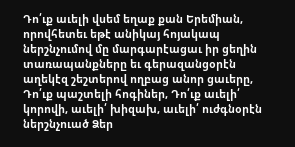Դո՛ւք աւելի վսեմ եղաք քան Երեմիան, որովհետեւ եթէ անիկայ հոյակապ ներշնչումով մը մարգարէացաւ իր ցեղին տառապանքները եւ գերազանցօրէն աղեկէզ շեշտերով ողբաց անոր ցաւերը, Դո՛ւք պաշտելի հոգիներ, Դո՛ւք աւելի՛ կորովի, աւելի՛ խիզախ, աւելի՛ ուժգնօրէն ներշնչուած Ձեր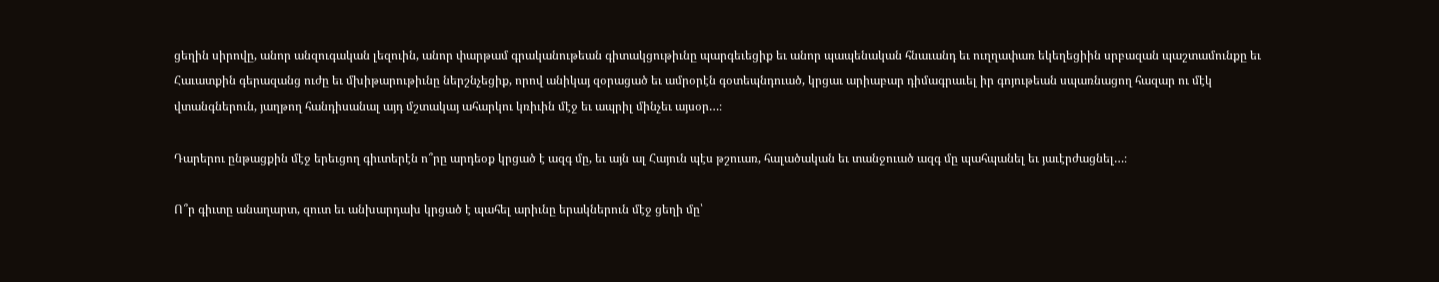ցեղին սիրովը, անոր անզուգական լեզուին, անոր փարթամ գրականութեան գիտակցութիւնը պարգեւեցիք եւ անոր պապենական հնաւանդ եւ ուղղափառ եկեղեցիին սրբազան պաշտամունքը եւ Հաւատքին գերազանց ուժը եւ մխիթարութիւնը ներշնչեցիք, որով անիկայ զօրացած եւ ամրօրէն գօտեպնդուած, կրցաւ արիաբար դիմագրաւել իր գոյութեան սպառնացող հազար ու մէկ վտանգներուն, յաղթող հանդիսանալ այդ մշտակայ ահարկու կռիւին մէջ եւ ապրիլ մինչեւ այսօր…։

Դարերու ընթացքին մէջ երեւցող գիւտերէն ո՞րը արդեօք կրցած է ազգ մը, եւ այն ալ Հայուն պէս թշուառ, հալածական եւ տանջուած ազգ մը պահպանել եւ յաւէրժացնել…։

Ո՞ր գիւտը անաղարտ, զուտ եւ անխարդախ կրցած է պահել արիւնը երակներուն մէջ ցեղի մը՝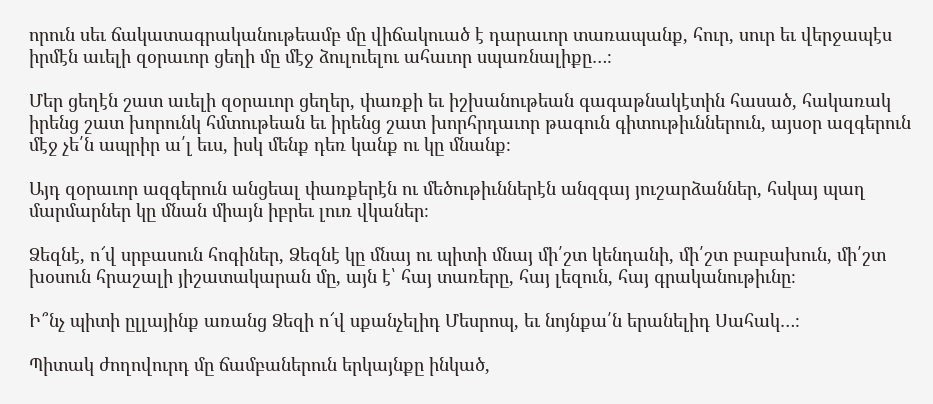որուն սեւ ճակատագրականութեամբ մը վիճակուած է դարաւոր տառապանք, հուր, սուր եւ վերջապէս իրմէն աւելի զօրաւոր ցեղի մը մէջ ձուլուելու ահաւոր սպառնալիքը…։

Մեր ցեղէն շատ աւելի զօրաւոր ցեղեր, փառքի եւ իշխանութեան գագաթնակէտին հասած, հակառակ իրենց շատ խորունկ հմտութեան եւ իրենց շատ խորհրդաւոր թագուն գիտութիւններուն, այսօր ազգերուն մէջ չե՛ն ապրիր ա՛լ եւս, իսկ մենք դեռ կանք ու կը մնանք։

Այդ զօրաւոր ազգերուն անցեալ փառքերէն ու մեծութիւններէն անզգայ յուշարձաններ, հսկայ պաղ մարմարներ կը մնան միայն իբրեւ լուռ վկաներ։

Ձեզնէ, ո՜վ սրբասուն հոգիներ, Ձեզնէ կը մնայ ու պիտի մնայ մի՛շտ կենդանի, մի՛շտ բաբախուն, մի՛շտ խօսուն հրաշալի յիշատակարան մը, այն է՝ հայ տառերը, հայ լեզուն, հայ գրականութիւնը։

Ի՞նչ պիտի ըլլայինք առանց Ձեզի ո՜վ սքանչելիդ Մեսրոպ, եւ նոյնքա՛ն երանելիդ Սահակ…։

Պիտակ ժողովուրդ մը ճամբաներուն երկայնքը ինկած,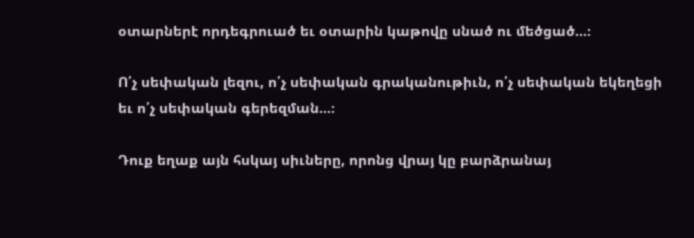օտարներէ որդեգրուած եւ օտարին կաթովը սնած ու մեծցած…։

Ո՛չ սեփական լեզու, ո՛չ սեփական գրականութիւն, ո՛չ սեփական եկեղեցի եւ ո՛չ սեփական գերեզման…։

Դուք եղաք այն հսկայ սիւները, որոնց վրայ կը բարձրանայ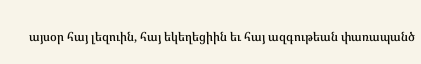այսօր հայ լեզուին, հայ եկեղեցիին եւ հայ ազգութեան փառապանծ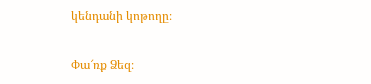կենդանի կոթողը։

Փա՜ռք Ձեզ։